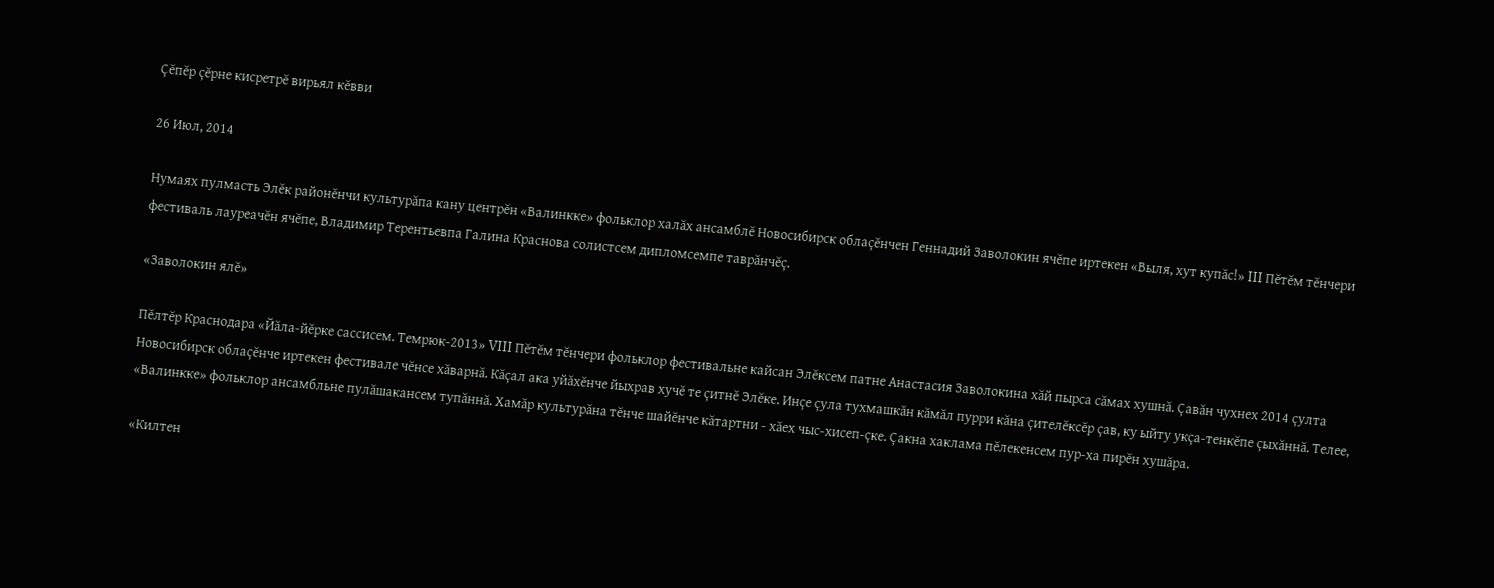Çĕпĕр çĕрне кисретрĕ вирьял кĕвви

26 Июл, 2014

Нумаях пулмасть Элĕк районĕнчи культурăпа кану центрĕн «Валинкке» фольклор халăх ансамблĕ Новосибирск облаçĕнчен Геннадий Заволокин ячĕпе иртекен «Выля, хут купăс!» III Пĕтĕм тĕнчери фестиваль лауреачĕн ячĕпе, Владимир Терентьевпа Галина Краснова солистсем дипломсемпе таврăнчĕç.

«Заволокин ялĕ»

Пĕлтĕр Краснодара «Йăла-йĕрке сассисем. Темрюк-2013» VIII Пĕтĕм тĕнчери фольклор фестивальне кайсан Элĕксем патне Анастасия Заволокина хăй пырса сăмах хушнă. Çавăн чухнех 2014 çулта Новосибирск облаçĕнче иртекен фестивале чĕнсе хăварнă. Кăçал ака уйăхĕнче йыхрав хучĕ те çитнĕ Элĕке. Инçе çула тухмашкăн кăмăл пурри кăна çителĕксĕр çав, ку ыйту укçа-тенкĕпе çыхăннă. Телее, «Валинкке» фольклор ансамбльне пулăшакансем тупăннă. Хамăр культурăна тĕнче шайĕнче кăтартни - хăех чыс-хисеп-çке. Çакна хаклама пĕлекенсем пур-ха пирĕн хушăра.

«Килтен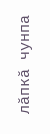лăпкă чунпа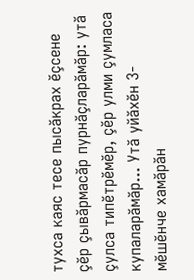тухса каяс тесе пысăкрах ĕçсене çĕр çывăрмасăр пурнăçларăмăр: утă çулса типĕтрĕмĕр, çĕр улми çумласа купаларăмăр... Утă уйăхĕн 3-мĕшĕнче хамăрăн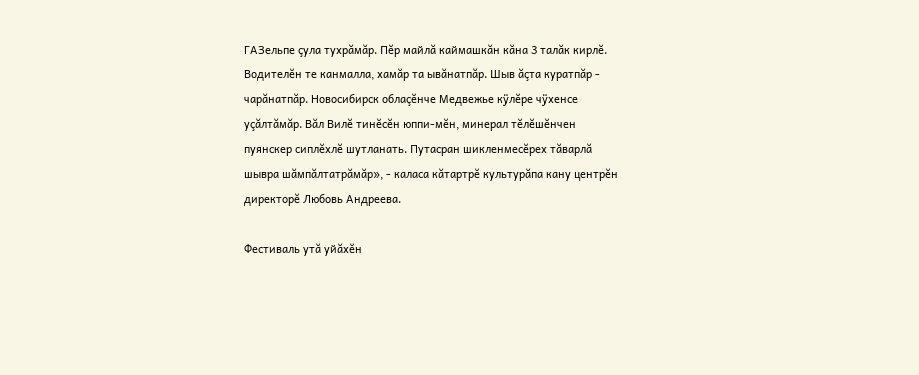ГАЗельпе çула тухрăмăр. Пĕр майлă каймашкăн кăна 3 талăк кирлĕ. Водителĕн те канмалла, хамăр та ывăнатпăр. Шыв ăçта куратпăр - чарăнатпăр. Новосибирск облаçĕнче Медвежье кÿлĕре чÿхенсе уçăлтăмăр. Вăл Вилĕ тинĕсĕн юппи-мĕн, минерал тĕлĕшĕнчен пуянскер сиплĕхлĕ шутланать. Путасран шикленмесĕрех тăварлă шывра шăмпăлтатрăмăр», - каласа кăтартрĕ культурăпа кану центрĕн директорĕ Любовь Андреева.

Фестиваль утă уйăхĕн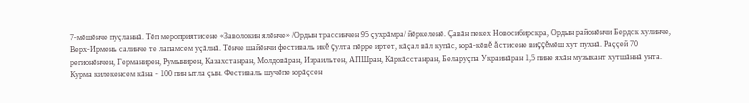7-мĕшĕнче пуçланнă. Тĕп мероприятисене «Заволокин ялĕнче» /Ордын трассинчен 95 çухрăмра/ йĕркеленĕ. Çавăн пекех Новосибирскра, Ордын районĕнчи Бердск хулинче, Верх-Ирмень салинче те лапамсем уçăлнă. Тĕнче шайĕнчи фестиваль икĕ çулта пĕрре иртет, кăçал вăл купăс, юрă-кĕвĕ ăстисене виççĕмĕш хут пухнă. Раççей 70 регионĕнчен, Германирен, Румынирен, Казахстанран, Молдовăран, Израильтен, АПШран, Кăркăсстанран, Беларуçпа Украинăран 1,5 пине яхăн музыкант хутшăннă унта. Курма килекенсем кăна - 100 пин ытла çын. Фестиваль шучĕпе юрăçсен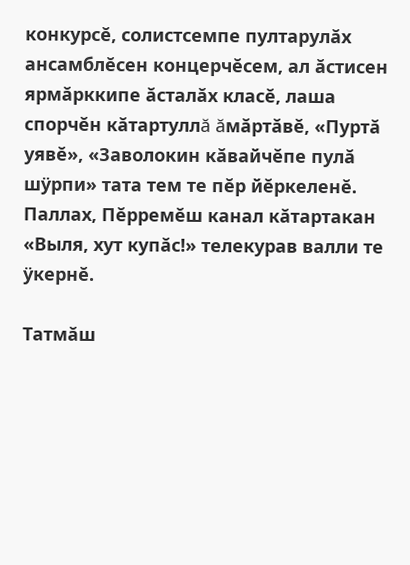конкурсĕ, солистсемпе пултарулăх ансамблĕсен концерчĕсем, ал ăстисен ярмăрккипе ăсталăх класĕ, лаша спорчĕн кăтартуллă ăмăртăвĕ, «Пуртă уявĕ», «Заволокин кăвайчĕпе пулă шÿрпи» тата тем те пĕр йĕркеленĕ. Паллах, Пĕрремĕш канал кăтартакан «Выля, хут купăс!» телекурав валли те ÿкернĕ.

Татмăш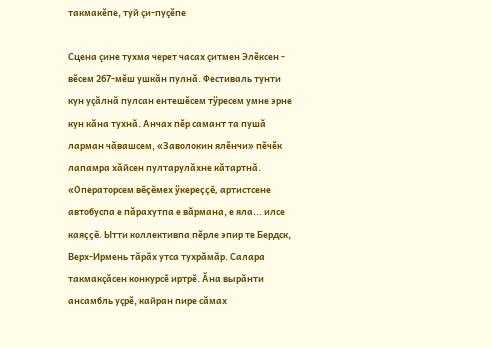такмакĕпе, туй çи-пуçĕпе

Сцена çине тухма черет часах çитмен Элĕксен - вĕсем 267-мĕш ушкăн пулнă. Фестиваль тунти кун уçăлнă пулсан ентешĕсем тÿресем умне эрне кун кăна тухнă. Анчах пĕр самант та пушă ларман чăвашсем, «Заволокин ялĕнчи» пĕчĕк лапамра хăйсен пултарулăхне кăтартнă. «Операторсем вĕçĕмех ÿкереççĕ, артистсене автобуспа е пăрахутпа е вăрмана, е яла... илсе каяççĕ. Ытти коллективпа пĕрле эпир те Бердск, Верх-Ирмень тăрăх утса тухрăмăр. Салара такмакçăсен конкурсĕ иртрĕ. Ăна вырăнти ансамбль уçрĕ, кайран пире сăмах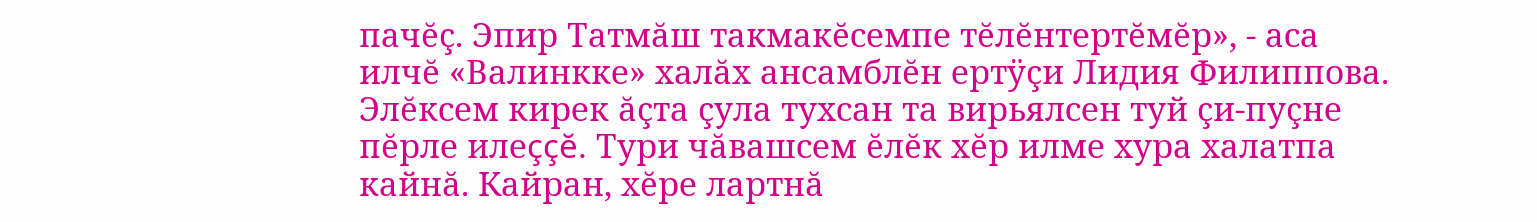пачĕç. Эпир Татмăш такмакĕсемпе тĕлĕнтертĕмĕр», - аса илчĕ «Валинкке» халăх ансамблĕн ертÿçи Лидия Филиппова. Элĕксем кирек ăçта çула тухсан та вирьялсен туй çи-пуçне пĕрле илеççĕ. Тури чăвашсем ĕлĕк хĕр илме хура халатпа кайнă. Кайран, хĕре лартнă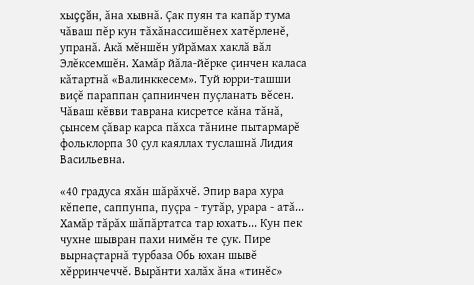хыççăн, ăна хывнă. Çак пуян та капăр тума чăваш пĕр кун тăхăнассишĕнех хатĕрленĕ, упранă. Акă мĕншĕн уйрăмах хаклă вăл Элĕксемшĕн. Хамăр йăла-йĕрке çинчен каласа кăтартнă «Валинккесем». Туй юрри-ташши виçĕ параппан çапнинчен пуçланать вĕсен. Чăваш кĕвви таврана кисретсе кăна тăнă, çынсем çăвар карса пăхса тăнине пытармарĕ фольклорпа 30 çул каяллах туслашнă Лидия Васильевна.

«40 градуса яхăн шăрăхчĕ. Эпир вара хура кĕпепе, саппунпа, пуçра - тутăр, урара - атă... Хамăр тăрăх шăпăртатса тар юхать... Кун пек чухне шывран пахи нимĕн те çук. Пире вырнаçтарнă турбаза Обь юхан шывĕ хĕрринчеччĕ. Вырăнти халăх ăна «тинĕс»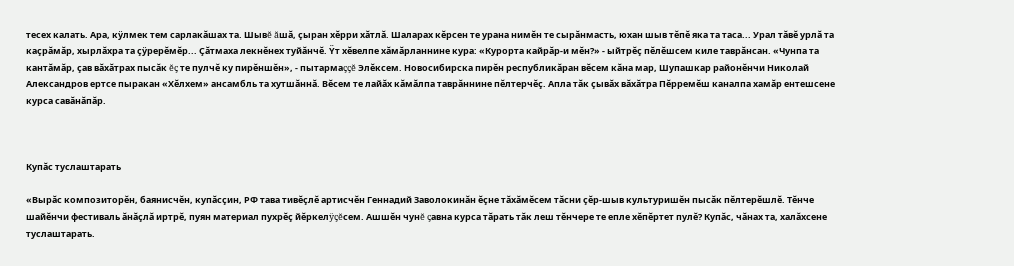тесех калать. Ара, кÿлмек тем сарлакăшах та. Шывĕ ăшă, çыран хĕрри хăтлă. Шаларах кĕрсен те урана нимĕн те сырăнмасть, юхан шыв тĕпĕ яка та таса... Урал тăвĕ урлă та каçрăмăр, хырлăхра та çÿрерĕмĕр... Çăтмаха лекнĕнех туйăнчĕ. Ÿт хĕвелпе хăмăрланнине кура: «Курорта кайрăр-и мĕн?» - ыйтрĕç пĕлĕшсем киле таврăнсан. «Чунпа та кантăмăр, çав вăхăтрах пысăк ĕç те пулчĕ ку пирĕншĕн», - пытармаççĕ Элĕксем. Новосибирска пирĕн республикăран вĕсем кăна мар, Шупашкар районĕнчи Николай Александров ертсе пыракан «Хĕлхем» ансамбль та хутшăннă. Вĕсем те лайăх кăмăлпа таврăннине пĕлтерчĕç. Апла тăк çывăх вăхăтра Пĕрремĕш каналпа хамăр ентешсене курса савăнăпăр.



Купăс туслаштарать

«Вырăс композиторĕн, баянисчĕн, купăсçин, РФ тава тивĕçлĕ артисчĕн Геннадий Заволокинăн ĕçне тăхăмĕсем тăсни çĕр-шыв культуришĕн пысăк пĕлтерĕшлĕ. Тĕнче шайĕнчи фестиваль ăнăçлă иртрĕ, пуян материал пухрĕç йĕркелÿçĕсем. Ашшĕн чунĕ çавна курса тăрать тăк леш тĕнчере те епле хĕпĕртет пулĕ? Купăс, чăнах та, халăхсене туслаштарать.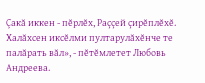Çакă иккен - пĕрлĕх, Раççей çирĕплĕхĕ. Халăхсен иксĕлми пултарулăхĕнче те палăрать вăл», - пĕтĕмлетет Любовь Андреева.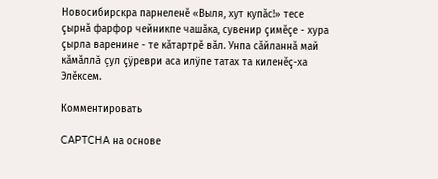Новосибирскра парнеленĕ «Выля, хут купăс!» тесе çырнă фарфор чейникпе чашăка, сувенир çимĕçе - хура çырла варенине - те кăтартрĕ вăл. Унпа сăйланнă май кăмăллă çул çÿреври аса илÿпе татах та киленĕç-ха Элĕксем.

Комментировать

CAPTCHA на основе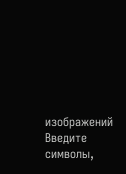изображений
Введите символы,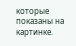которые показаны на картинке.